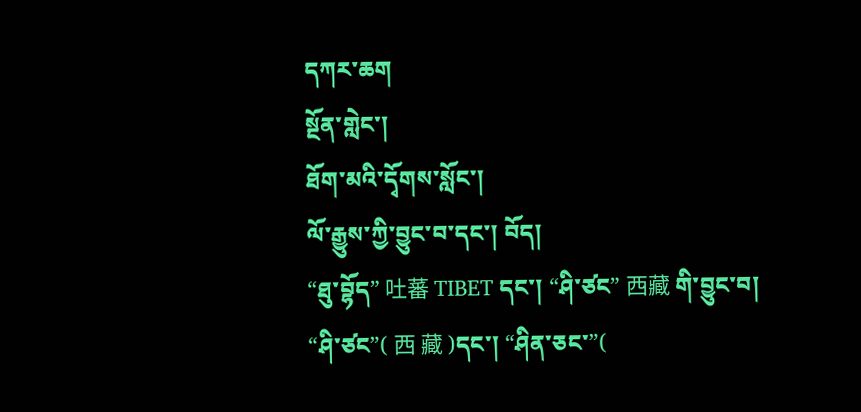དཀར་ཆག
སྔོན་གླེང་།
ཐོག་མའི་དྭོགས་སློང་།
ལོ་རྒྱུས་ཀྱི་བྱུང་བ་དང་། བོད།
“ཐུ་བྷོད” 吐蕃 TIBET དང་། “ཤི་ཙང” 西藏 གི་བྱུང་བ།
“ཤི་ཙང”( 西 藏 )དང་། “ཤིན་ཅང་”(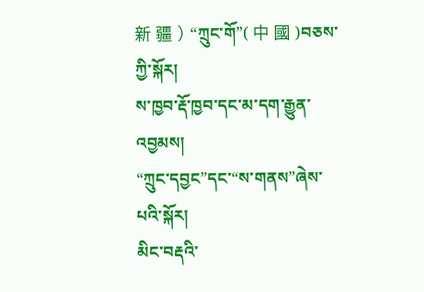新 疆 ) “ཀྲུང་གོ”( 中 國 )བཅས་ཀྱི་སྐོར།
ས་ཁྱབ་རྡོ་ཁྱབ་དང་མ་དག་རྒྱུན་འབྱམས།
“ཀྲུང་དབྱང”དང་“ས་གནས”ཞེས་པའི་སྐོར།
མིང་བརྡའི་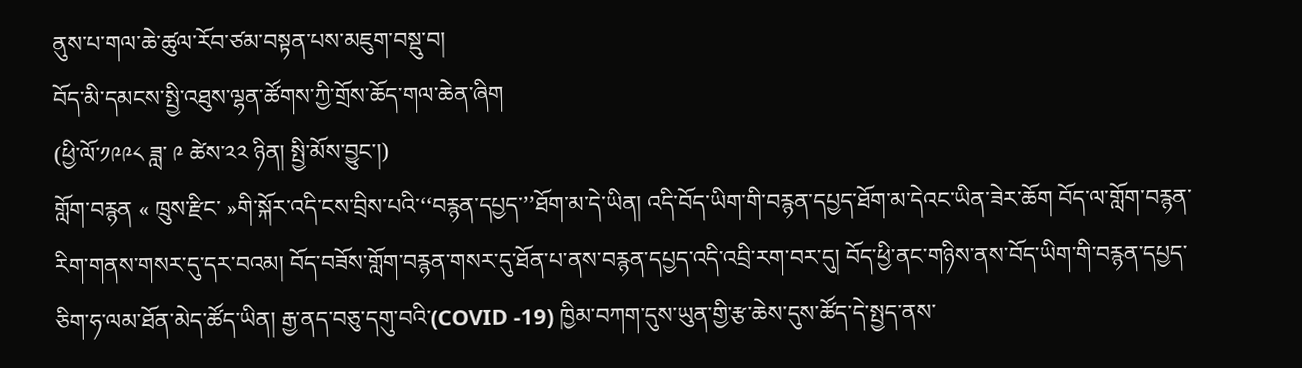ནུས་པ་གལ་ཆེ་ཚུལ་རོབ་ཙམ་བསྟན་པས་མཇུག་བསྡུ་བ།
བོད་མི་དམངས་སྤྱི་འཐུས་ལྷན་ཚོགས་ཀྱི་གྲོས་ཆོད་གལ་ཆེན་ཞིག
(ཕྱི་ལོ་༡༩༩༨ ཟླ་ ༩ ཚེས་༢༢ ཉིན། སྤྱི་མོས་བྱུང་།)
གློག་བརྙན « ཁྲུས་རྫིང་ »གི་སྐོར་འདི་ངས་བྲིས་པའི་‘‘བརྙན་དཔྱད་’’ཐོག་མ་དེ་ཡིན། འདི་བོད་ཡིག་གི་བརྙན་དཔྱད་ཐོག་མ་དེའང་ཡིན་ཟེར་ཆོག བོད་ལ་གློག་བརྙན་རིག་གནས་གསར་དུ་དར་བའམ། བོད་བཟོས་གློག་བརྙན་གསར་དུ་ཐོན་པ་ནས་བརྙན་དཔྱད་འདི་འབྲི་རག་བར་དུ། བོད་ཕྱི་ནང་གཉིས་ནས་བོད་ཡིག་གི་བརྙན་དཔྱད་ཅིག་ཧ་ལམ་ཐོན་མེད་ཚོད་ཡིན། རྒྱ་ནད་བཅུ་དགུ་བའི་(COVID -19) ཁྱིམ་བཀག་དུས་ཡུན་གྱི་རྩ་ཆེས་དུས་ཚོད་དེ་སྤྱད་ནས་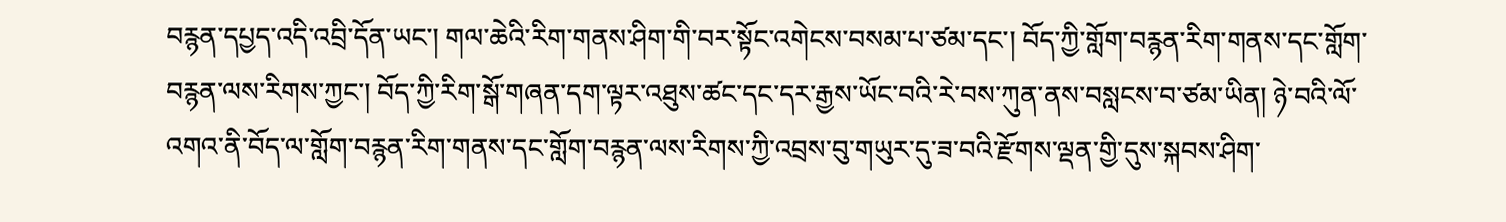བརྙན་དཔྱད་འདི་འབྲི་དོན་ཡང་། གལ་ཆེའི་རིག་གནས་ཤིག་གི་བར་སྟོང་འགེངས་བསམ་པ་ཙམ་དང་། བོད་ཀྱི་གློག་བརྙན་རིག་གནས་དང་གློག་བརྙན་ལས་རིགས་ཀྱང་། བོད་ཀྱི་རིག་སྒོ་གཞན་དག་ལྟར་འཐུས་ཚང་དང་དར་རྒྱས་ཡོང་བའི་རེ་བས་ཀུན་ནས་བསླངས་བ་ཙམ་ཡིན། ཉེ་བའི་ལོ་འགའ་ནི་བོད་ལ་གློག་བརྙན་རིག་གནས་དང་གློག་བརྙན་ལས་རིགས་ཀྱི་འབྲས་བུ་གཡུར་དུ་ཟ་བའི་རྫོགས་ལྡན་གྱི་དུས་སྐབས་ཤིག་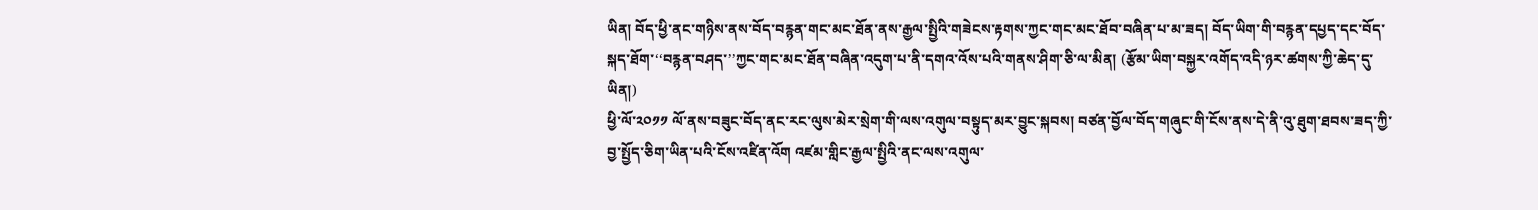ཡིན། བོད་ཕྱི་ནང་གཉིས་ནས་བོད་བརྙན་གང་མང་ཐོན་ནས་རྒྱལ་སྤྱིའི་གཟེངས་རྟགས་ཀྱང་གང་མང་ཐོབ་བཞིན་པ་མ་ཟད། བོད་ཡིག་གི་བརྙན་དཔྱད་དང་བོད་སྐད་ཐོག་‘‘བརྙན་བཤད་’’ཀྱང་གང་མང་ཐོན་བཞིན་འདུག་པ་ནི་དགའ་འོས་པའི་གནས་ཤིག་ཅི་ལ་མིན། (རྩོམ་ཡིག་བསྐྱར་འགོད་འདི་ཉར་ཚགས་ཀྱི་ཆེད་དུ་ཡིན།)
ཕྱི་ལོ་༢༠༡༡ ལོ་ནས་བཟུང་བོད་ནང་རང་ལུས་མེར་སྲེག་གི་ལས་འགུལ་བསྟུད་མར་བྱུང་སྐབས། བཙན་བྱོལ་བོད་གཞུང་གི་ངོས་ནས་དེ་ནི་འུ་ཐུག་ཐབས་ཟད་ཀྱི་བྱ་སྤྱོད་ཅིག་ཡིན་པའི་ངོས་འཛིན་འོག འཛམ་གླིང་རྒྱལ་སྤྱིའི་ནང་ལས་འགུལ་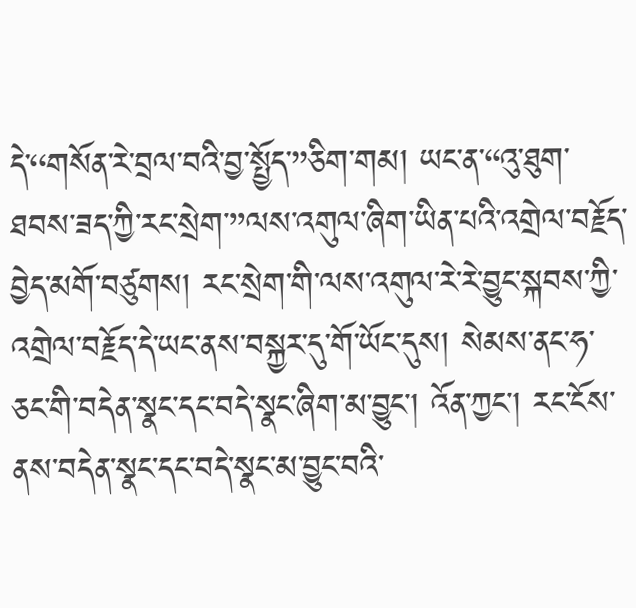དེ་‘‘གསོན་རེ་བྲལ་བའི་བྱ་སྤྱོད་’’ཅིག་གམ། ཡང་ན་‘‘འུ་ཐུག་ཐབས་ཟད་ཀྱི་རང་སྲེག་’’ལས་འགུལ་ཞིག་ཡིན་པའི་འགྲེལ་བརྗོད་བྱེད་མགོ་བཙུགས། རང་སྲེག་གི་ལས་འགུལ་རེ་རེ་བྱུང་སྐབས་ཀྱི་འགྲེལ་བརྗོད་དེ་ཡང་ནས་བསྐྱར་དུ་གོ་ཡོང་དུས། སེམས་ནང་ཧ་ཅང་གི་བདེན་སྣང་དང་བདེ་སྣང་ཞིག་མ་བྱུང་། འོན་ཀྱང་། རང་ངོས་ནས་བདེན་སྣང་དང་བདེ་སྣང་མ་བྱུང་བའི་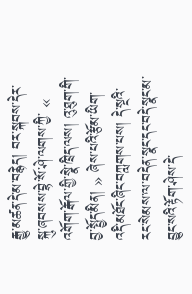རྒྱུ་མཚན་དེ་མ་བརྙེད། བར་སྐབས་དེར་སྐུ་ཞབསས་བྷེ་སོ་ཤེ་ལགས་ཀྱི་ « འགོག་རྒོལ་གྱི་སྣེ་ཁྲིད་ལས། འུ་ཐུག་གི་བྱ་སྤྱོད་མིན། » ཞེས་པའི་རྩོམ་ཡིག་འདི་མཐོང་ཞིང་བཀླགས་པས། དེ་སྔའི་རང་སེམས་ལ་བདེན་སྣང་དང་བདེ་སྣང་མ་བྱུང་སའི་རྟོག་ཤེས་དེ་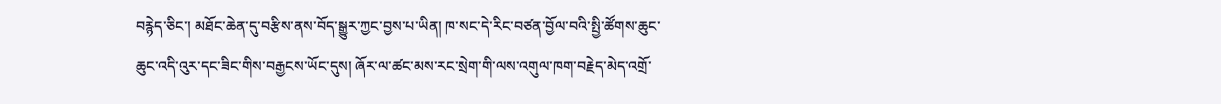བརྙེད་ཅིང་། མཐོང་ཆེན་དུ་བརྩིས་ནས་བོད་སྒྱུར་ཀྱང་བྱས་པ་ཡིན། ཁ་སང་དེ་རིང་བཙན་བྱོལ་བའི་སྤྱི་ཚོགས་ཆུང་ཆུང་འདི་འུར་དང་ཟིང་གིས་བརྒྱངས་ཡོང་དུས། ཞོར་ལ་ཚང་མས་རང་སྲེག་གི་ལས་འགུལ་ཁག་བརྗེད་མེད་འགྲོ་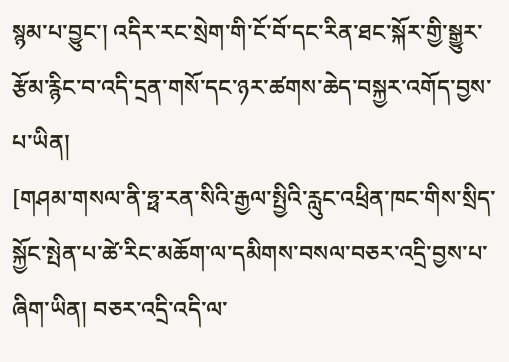སྙམ་པ་བྱུང་། འདིར་རང་སྲེག་གི་ངོ་བོ་དང་རིན་ཐང་སྐོར་གྱི་སྒྱུར་རྩོམ་རྙིང་བ་འདི་དྲན་གསོ་དང་ཉར་ཚགས་ཆེད་བསྐྱར་འགོད་བྱས་པ་ཡིན།
[གཤམ་གསལ་ནི་ཧྥ་རན་སིའི་རྒྱལ་སྤྱིའི་རླུང་འཕྲིན་ཁང་གིས་སྲིད་སྐྱོང་སྤེན་པ་ཚེ་རིང་མཆོག་ལ་དམིགས་བསལ་བཅར་འདྲི་བྱས་པ་ཞིག་ཡིན། བཅར་འདྲི་འདི་ལ་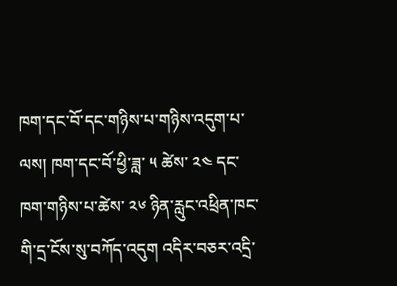ཁག་དང་བོ་དང་གཉིས་པ་གཉིས་འདུག་པ་ལས། ཁག་དང་བོ་ཕྱི་ཟླ་ ༥ ཚེས་ ༢༤ དང་ཁག་གཉིས་པ་ཚེས་ ༢༦ ཉིན་རླུང་འཕྲིན་ཁང་གི་དྲ་ངོས་སུ་བཀོད་འདུག འདིར་བཅར་འདྲི་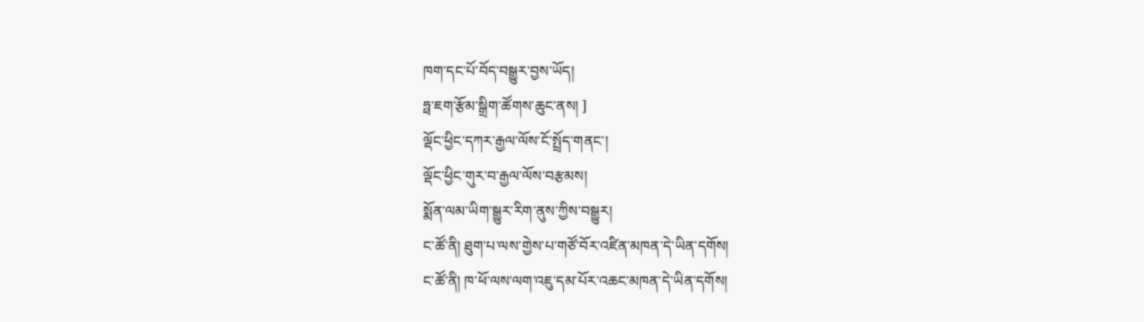ཁག་དང་པོ་བོད་བསྒྱུར་བྱས་ཡོད།
ཧྥ་ཇག་རྩོམ་སྒྲིག་ཚོགས་ཆུང་ནས། ]
ལྡོང་ཕྱིང་དཀར་རྒྱལ་ལོས་ངོ་སྤྲོད་གནང་།
ལྡོང་ཕྱིང་གུར་བ་རྒྱལ་ལོས་བརྩམས།
སྨོན་ལམ་ཡིག་སྒྱུར་རིག་ནུས་ཀྱིས་བསྒྱུར།
ང་ཚོ་ནི། ཐུག་པ་ལས་གྱེས་པ་གཙོ་བོར་འཛིན་མཁན་དེ་ཡིན་དགོས།
ང་ཚོ་ནི། ཁ་ཕོ་ལས་ལག་འཇུ་དམ་པོར་འཆང་མཁན་དེ་ཡིན་དགོས།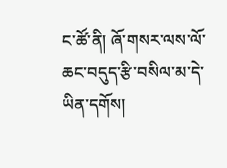ང་ཚོ་ནི། ཞོ་གསར་ལས་ལོ་ཆང་བདུད་རྩི་བསིལ་མ་དེ་ཡིན་དགོས།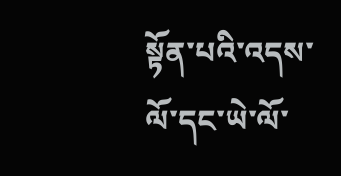སྟོན་པའི་འདས་ལོ་དང་ཡེ་ལོ་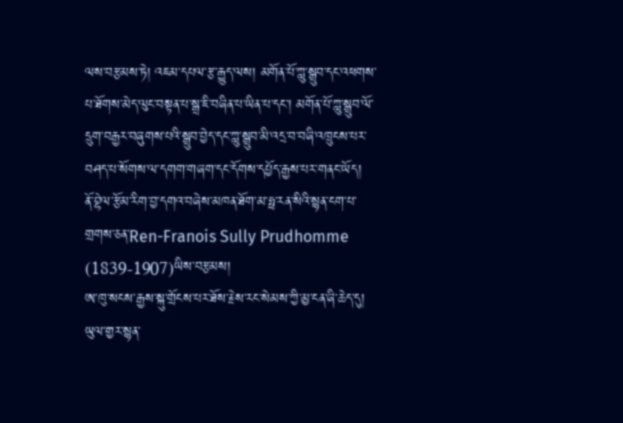ལས་བརྩམས་ཏེ། འཇམ་དཔལ་རྩ་རྒྱུད་ལས། མགོན་པོ་ཀླུ་སྒྲུབ་དང་འཕགས་པ་ཐོགས་མེད་ལུང་བསྟན་པ་སྒྲ་ཇི་བཞིན་པ་ཡིན་པ་དང་། མགོན་པོ་ཀླུ་སྒྲུབ་ལོ་དྲུག་བརྒྱར་བཞུགས་པའི་སྒྲུབ་བྱེད་དང་ཀླུ་སྒྲུབ་མི་འདྲ་བ་བཞི་འཁྲུངས་པར་བཤད་པ་སོགས་ལ་དགག་གཞག་དང་དོགས་དཔྱོད་རྒྱས་པར་གནང་ཡོད།
ནོ་བྷེལ་རྩོམ་རིག་བྱ་དགའ་བཞེས་མཁན་ཐོག་མ་ཧྥ་རན་སིའི་སྙན་ངག་པ་གྲགས་ཅན་Ren-Franois Sully Prudhomme (1839-1907)ཡིས་བརྩམས།
ཨ་ཁུ་སངས་རྒྱས་སྐུ་གྲོངས་པར་ཐོས་རྗེས་རང་སེམས་ཀྱི་མྱ་ངན་ཞི་ཆེད་དུ།
ཡུལ་གྱར་སྙན་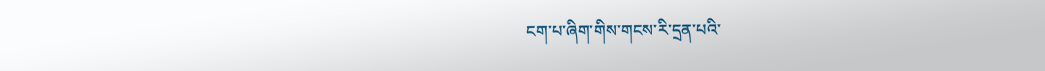ངག་པ་ཞིག་གིས་གངས་རི་དྲན་པའི་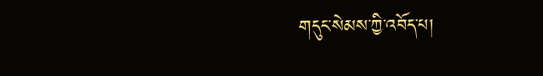གདུང་སེམས་ཀྱི་འབོད་པ།